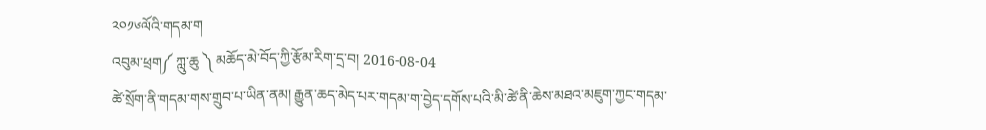༢༠༡༦ལོའི་གདམ་ག
འབུམ་ཕྲག༼ ཀླུ་ཆུ ༽ མཆོད་མེ་བོད་ཀྱི་རྩོམ་རིག་དྲ་བ། 2016-08-04
ཚེ་སྲོག་ནི་གདམ་གས་གྲུབ་པ་ཡིན་ནམ། རྒྱུན་ཆད་མེད་པར་གདམ་ག་བྱེད་དགོས་པའི་མི་ཚེ་ནི་ཆེས་མཐའ་མཇུག་ཀྱང་གདམ་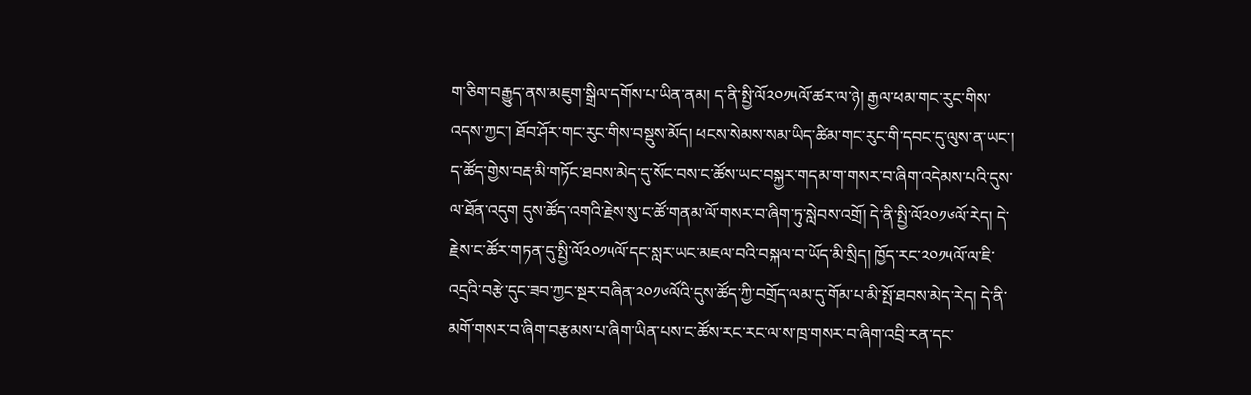ག་ཅིག་བརྒྱུད་ནས་མཇུག་སྒྲིལ་དགོས་པ་ཡིན་ནམ། ད་ནི་སྤྱི་ལོ༢༠༡༥ལོ་ཚར་ལ་ཉེ། རྒྱལ་ཕམ་གང་རུང་གིས་འདས་ཀྱང་། ཐོབ་ཤོར་གང་རུང་གིས་བསྡུས་མོད། ཕངས་སེམས་སམ་ཡིད་ཚིམ་གང་རུང་གི་དབང་དུ་ལུས་ན་ཡང་། ད་ཚོད་གྱེས་བརྡ་མི་གཏོང་ཐབས་མེད་དུ་སོང་བས་ང་ཚོས་ཡང་བསྐྱར་གདམ་ག་གསར་བ་ཞིག་འདེམས་པའི་དུས་ལ་ཐོན་འདུག དུས་ཚོད་འགའི་རྗེས་སུ་ང་ཚོ་གནམ་ལོ་གསར་བ་ཞིག་ཏུ་སླེབས་འགྲོ། དེ་ནི་སྤྱི་ལོ༢༠༡༦ལོ་རེད། དེ་རྗེས་ང་ཚོར་གཏན་དུ་སྤྱི་ལོ༢༠༡༥ལོ་དང་སླར་ཡང་མཇལ་བའི་བསྐལ་བ་ཡོད་མི་སྲིད། ཁྱོད་རང་༢༠༡༥ལོ་ལ་ཇི་འདྲའི་བརྩེ་དུང་ཟབ་ཀྱང་སྔར་བཞིན་༢༠༡༦ལོའི་དུས་ཚོད་ཀྱི་བགྲོད་ལམ་དུ་གོམ་པ་མི་སྤོ་ཐབས་མེད་རེད། དེ་ནི་མགོ་གསར་བ་ཞིག་བརྩམས་པ་ཞིག་ཡིན་པས་ང་ཚོས་རང་རང་ལ་ས་ཁྲ་གསར་བ་ཞིག་འབྲི་རན་དང་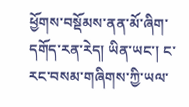ཕྱོགས་བསྡོམས་ནན་མོ་ཞིག་དགོད་རན་རེད། ཡིན་ཡང་། ང་རང་བསམ་གཞིགས་ཀྱི་ཡལ་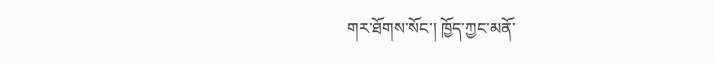གར་ཐོགས་སོང་། ཁྱོད་ཀྱང་མནོ་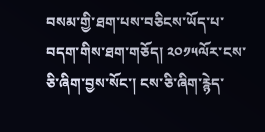བསམ་གྱི་ཐག་པས་བཅིངས་ཡོད་པ་བདག་གིས་ཐག་གཅོད། ༢༠༡༥ལོར་ངས་ཅི་ཞིག་བྱས་སོང་། ངས་ཅི་ཞིག་རྙེད་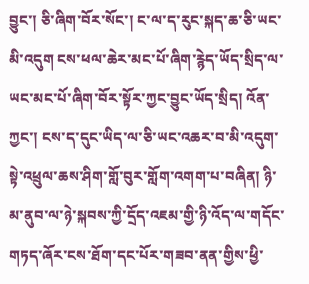བྱུང་། ཅི་ཞིག་བོར་སོང་། ང་ལ་ད་རུང་སྐད་ཆ་ཅི་ཡང་མི་འདུག ངས་ཕལ་ཆེར་མང་པོ་ཞིག་རྙེད་ཡོད་སྲིད་ལ་ཡང་མང་པོ་ཞིག་བོར་སྟོར་ཀྱང་བྱུང་ཡོད་སྲིད། འོན་ཀྱང་། ངས་ད་དུང་ཡིད་ལ་ཅི་ཡང་འཆར་བ་མི་འདུག་སྟེ་འཕྲུལ་ཆས་ཤིག་གློ་བུར་གློག་འགག་པ་བཞིན། ཉི་མ་ནུབ་ལ་ཉེ་སྐབས་ཀྱི་དྲོད་འཇམ་གྱི་ཉི་འོད་ལ་གདོང་གཏད་ཞོར་ངས་ཐོག་དང་པོར་གཟབ་ནན་གྱིས་ཕྱི་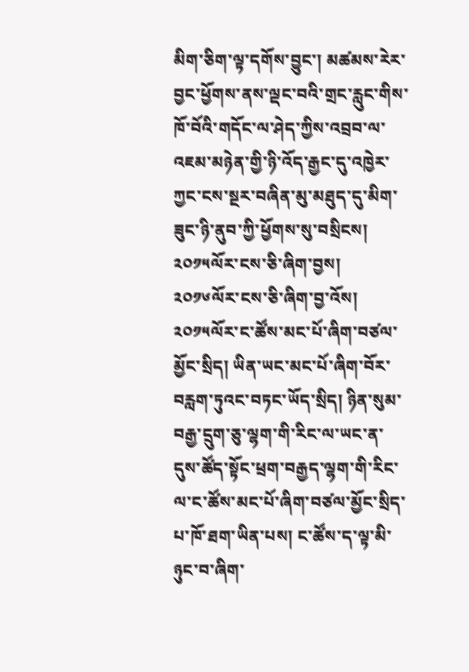མིག་ཅིག་ལྟ་དགོས་བྱུང་། མཚམས་རེར་བྱང་ཕྱོགས་ནས་ལྡང་བའི་གྲང་རླུང་གིས་ཁོ་བོའི་གདོང་ལ་ཤེད་ཀྱིས་འབྲབ་ལ་འཇམ་མཉེན་གྱི་ཉི་འོད་རྒྱང་དུ་འཁྱེར་ཀྱང་ངས་སྔར་བཞིན་མུ་མཐུད་དུ་མིག་ཟུང་ཉི་ནུབ་ཀྱི་ཕྱོགས་སུ་བསྲིངས།
༢༠༡༥ལོར་ངས་ཅི་ཞིག་བྱས། ༢༠༡༦ལོར་ངས་ཅི་ཞིག་བྱ་འོས།
༢༠༡༥ལོར་ང་ཚོས་མང་པོ་ཞིག་བཙལ་མྱོང་སྲིད། ཡིན་ཡང་མང་པོ་ཞིག་བོར་བརླག་ཏུའང་བཏང་ཡོད་སྲིད། ཉིན་སུམ་བརྒྱ་དྲུག་ཅུ་ལྷག་གི་རིང་ལ་ཡང་ན་དུས་ཚོད་སྟོང་ཕྲག་བརྒྱད་ལྷག་གི་རིང་ལ་ང་ཚོས་མང་པོ་ཞིག་བཙལ་མྱོང་སྲིད་པ་ཁོ་ཐག་ཡིན་པས། ང་ཚོས་ད་ལྟ་མི་ཉུང་བ་ཞིག་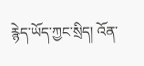རྙེད་ཡོད་ཀྱང་སྲིད། འོན་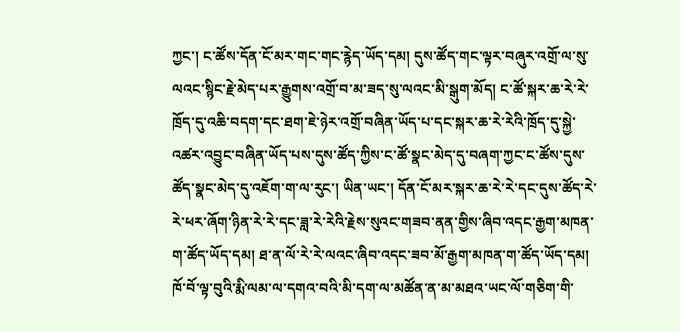ཀྱང་། ང་ཚོས་དོན་ངོ་མར་གང་གང་རྙེད་ཡོད་དམ། དུས་ཚོད་གང་ལྟར་བཞུར་འགྲོ་ལ་སུ་ལའང་སྙིང་རྗེ་མེད་པར་རྒྱུགས་འགྲོ་བ་མ་ཟད་སུ་ལའང་མི་སྒུག་མོད། ང་ཚོ་སྐར་ཆ་རེ་རེ་ཁྲོད་དུ་འཆི་བདག་དང་ཐག་ཇེ་ཉེར་འགྲོ་བཞིན་ཡོད་པ་དང་སྐར་ཆ་རེ་རེའི་ཁྲོད་དུ་སྐྱེ་འཚར་འབྱུང་བཞིན་ཡོད་པས་དུས་ཚོད་ཀྱིས་ང་ཚོ་སྣང་མེད་དུ་བཞག་ཀྱང་ང་ཚོས་དུས་ཚོད་སྣང་མེད་དུ་འཇོག་ག་ལ་རུང་། ཡིན་ཡང་། དོན་ངོ་མར་སྐར་ཆ་རེ་རེ་དང་དུས་ཚོད་རེ་རེ་ཕར་ཞོག་ཉིན་རེ་རེ་དང་ཟླ་རེ་རེའི་རྗེས་སུའང་གཟབ་ནན་གྱིས་ཞིབ་འདང་རྒྱག་མཁན་ག་ཚོད་ཡོད་དམ། ཐ་ན་ལོ་རེ་རེ་ལའང་ཞིབ་འདང་ཟབ་མོ་རྒྱག་མཁན་ག་ཚོད་ཡོད་དམ། ཁོ་བོ་ལྟ་བུའི་རྨི་ལམ་ལ་དགའ་བའི་མི་དག་ལ་མཚོན་ན་མ་མཐའ་ཡང་ལོ་གཅིག་གི་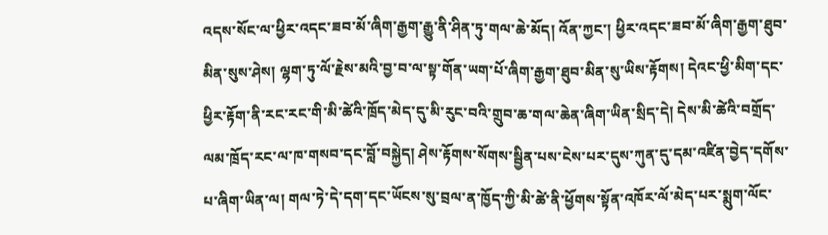འདས་སོང་ལ་ཕྱིར་འདང་ཟབ་མོ་ཞིག་རྒྱག་རྒྱུ་ནི་ཤིན་ཏུ་གལ་ཆེ་མོད། འོན་ཀྱང་། ཕྱིར་འདང་ཟབ་མོ་ཞིག་རྒྱག་ཐུབ་མིན་སུས་ཤེས། ལྷག་ཏུ་ལོ་རྗེས་མའི་བྱ་བ་ལ་སྟ་གོན་ཡག་པོ་ཞིག་རྒྱག་ཐུབ་མིན་སུ་ཡིས་རྟོགས། དེའང་ཕྱི་མིག་དང་ཕྱིར་རྟོག་ནི་རང་རང་གི་མི་ཚེའི་ཁྲོད་མེད་དུ་མི་རུང་བའི་གྲུབ་ཆ་གལ་ཆེན་ཞིག་ཡིན་སྲིད་དེ། དེས་མི་ཚེའི་བགྲོད་ལམ་ཁྲོད་རང་ལ་ཁ་གསབ་དང་བློ་བསྐྱེད། ཤེས་རྟོགས་སོགས་སྦྱིན་པས་ངེས་པར་དུས་ཀུན་དུ་དམ་འཛིན་བྱེད་དགོས་པ་ཞིག་ཡིན་ལ། གལ་ཏེ་དེ་དག་དང་ཡོངས་སུ་བྲལ་ན་ཁྱོད་ཀྱི་མི་ཚེ་ནི་ཕྱོགས་སྟོན་འཁོར་ལོ་མེད་པར་སྨུག་ལོང་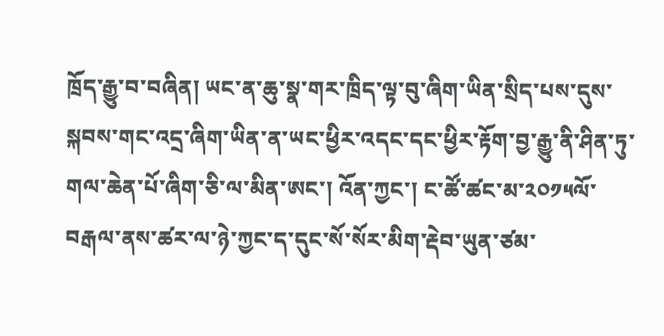ཁྲོད་རྒྱུ་བ་བཞིན། ཡང་ན་ཆུ་སྣ་གར་ཁྲིད་ལྟ་བུ་ཞིག་ཡིན་སྲིད་པས་དུས་སྐབས་གང་འདྲ་ཞིག་ཡིན་ན་ཡང་ཕྱིར་འདང་དང་ཕྱིར་རྟོག་བྱ་རྒྱུ་ནི་ཤིན་ཏུ་གལ་ཆེན་པོ་ཞིག་ཅི་ལ་མིན་ཨང་། འོན་ཀྱང་། ང་ཚོ་ཚང་མ་༢༠༡༥ལོ་བརྒལ་ནས་ཚར་ལ་ཉེ་ཀྱང་ད་དུང་སོ་སོར་མིག་རྡེབ་ཡུན་ཙམ་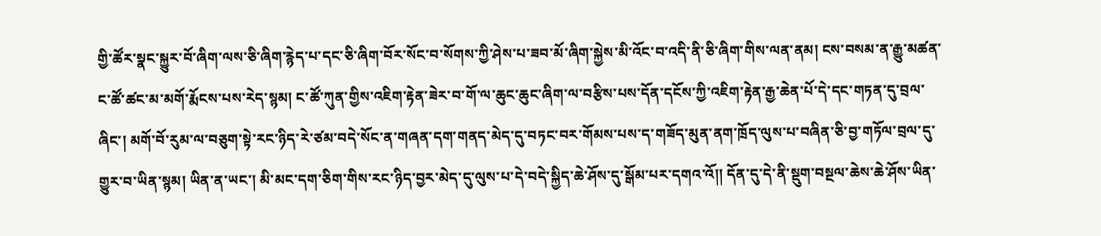གྱི་ཚོར་སྣང་སྐྱུར་བོ་ཞིག་ལས་ཅི་ཞིག་རྙེད་པ་དང་ཅི་ཞིག་བོར་སོང་བ་སོགས་ཀྱི་ཤེས་པ་ཟབ་མོ་ཞིག་སྐྱེས་མི་འོང་བ་འདི་ནི་ཅི་ཞིག་གིས་ལན་ནམ། ངས་བསམ་ན་རྒྱུ་མཚན་ང་ཚོ་ཚང་མ་མགོ་རྨོངས་པས་རེད་སྙམ། ང་ཚོ་ཀུན་གྱིས་འཇིག་རྟེན་ཟེར་བ་གོ་ལ་ཆུང་ཆུང་ཞིག་ལ་བརྩིས་པས་དོན་དངོས་ཀྱི་འཇིག་རྟེན་རྒྱ་ཆེན་པོ་དེ་དང་གཏན་དུ་བྲལ་ཞིང་། མགོ་བོ་རུམ་ལ་བཅུག་སྟེ་རང་ཉིད་རེ་ཙམ་བདེ་སོང་ན་གཞན་དག་གནད་མེད་དུ་བཏང་བར་གོམས་པས་ད་གཟོད་མུན་ནག་ཁྲོད་ལུས་པ་བཞིན་ཅི་བྱ་གཏོལ་བྲལ་དུ་གྱུར་བ་ཡིན་སྙམ། ཡིན་ན་ཡང་། མི་མང་དག་ཅིག་གིས་རང་ཉིད་བྱར་མེད་དུ་ལུས་པ་དེ་བདེ་སྐྱིད་ཆེ་ཤོས་དུ་སྒོམ་པར་དགའ་འོ།། དོན་དུ་དེ་ནི་སྡུག་བསྔལ་ཆེས་ཆེ་ཤོས་ཡིན་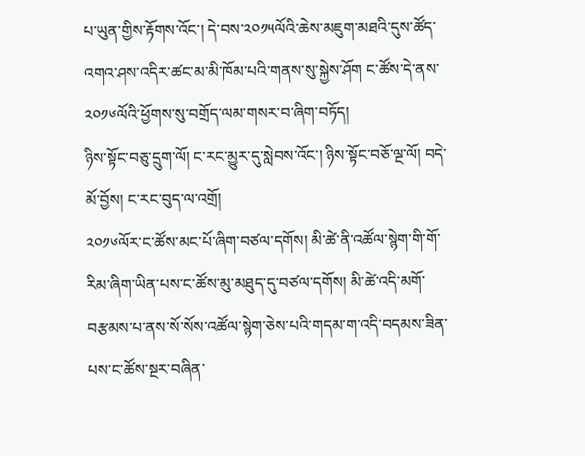པ་ཡུན་གྱིས་རྟོགས་འོང་། དེ་བས་༢༠༡༥ལོའི་ཆེས་མཇུག་མཐའི་དུས་ཚོད་འགའ་ཤས་འདིར་ཚང་མ་མི་ཁོམ་པའི་གནས་སུ་སྐྱེས་ཤོག ང་ཚོས་དེ་ནས་༢༠༡༦ལོའི་ཕྱོགས་སུ་བགྲོད་ལམ་གསར་བ་ཞིག་བཏོད།
ཉིས་སྟོང་བཅུ་དྲུག་ལོ། ང་རང་མྱུར་དུ་སླེབས་འོང་། ཉིས་སྟོང་བཅོ་ལྔ་ལོ། བདེ་མོ་བྱོས། ང་རང་བུད་ལ་འགྲོ།
༢༠༡༦ལོར་ང་ཚོས་མང་པོ་ཞིག་བཙལ་དགོས། མི་ཚེ་ནི་འཚོལ་སྙེག་གི་གོ་རིམ་ཞིག་ཡིན་པས་ང་ཚོས་མུ་མཐུད་དུ་བཙལ་དགོས། མི་ཚེ་འདི་མགོ་བརྩམས་པ་ནས་སོ་སོས་འཚོལ་སྙེག་ཅེས་པའི་གདམ་ག་འདི་བདམས་ཟིན་པས་ང་ཚོས་སྔར་བཞིན་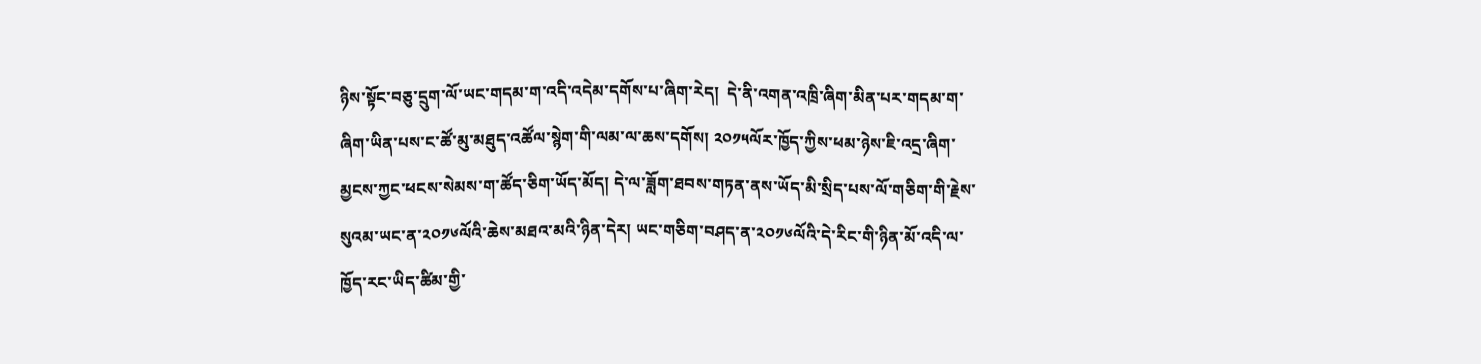ཉིས་སྟོང་བཅུ་དྲུག་ལོ་ཡང་གདམ་ག་འདི་འདེམ་དགོས་པ་ཞིག་རེད།  དེ་ནི་འགན་འཁྲི་ཞིག་མིན་པར་གདམ་ག་ཞིག་ཡིན་པས་ང་ཚོ་མུ་མཐུད་འཚོལ་སྙེག་གི་ལམ་ལ་ཆས་དགོས། ༢༠༡༥ལོར་ཁྱོད་ཀྱིས་ཕམ་ཉེས་ཇི་འདྲ་ཞིག་མྱངས་ཀྱང་ཕངས་སེམས་ག་ཚོད་ཅིག་ཡོད་མོད། དེ་ལ་ཟློག་ཐབས་གཏན་ནས་ཡོད་མི་སྲིད་པས་ལོ་གཅིག་གི་རྗེས་སུའམ་ཡང་ན་༢༠༡༦ལོའི་ཆེས་མཐའ་མའི་ཉིན་དེར། ཡང་གཅིག་བཤད་ན་༢༠༡༦ལོའི་དེ་རིང་གི་ཉིན་མོ་འདི་ལ་ཁྱོད་རང་ཡིད་ཚིམ་གྱི་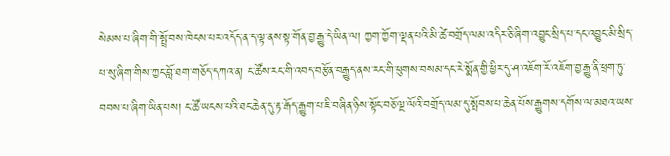སེམས་པ་ཞིག་གི་སྤྲོ་བས་ཁེངས་པར་འདོད་ན་ད་ལྟ་ནས་སྟ་གོན་བྱ་རྒྱུ་དེ་ཡིན་ལ། ཀྱག་ཀྱོག་ལྡན་པའི་མི་ཚེ་བགྲོད་ལམ་འདིར་ཅི་ཞིག་འབྱུང་སྲིད་པ་དང་འབྱུང་མི་སྲིད་པ་སུ་ཞིག་གིས་ཀྱང་བློ་ཐག་གཅོད་དཀའ་ན། ང་ཚོས་རང་གི་འབད་བརྩོན་བརྒྱུད་ནས་རང་གི་ཕུགས་བསམ་དང་རེ་སྨོན་གྱི་ཕྱིར་དུ་ཤ་འཇོག་རོ་འཇོག་བྱ་རྒྱུ་ནི་ཕྲག་ཏུ་བབས་པ་ཞིག་ཡིན་པས། ང་ཚོ་ཡངས་པའི་ཐང་ཆེན་དུ་རྟ་རྒོད་རྒྱུག་པ་ཇི་བཞིན་ཉིས་སྟོང་བཅོ་ལྔ་ལོའི་བགྲོད་ལམ་དུ་སྤོབས་པ་ཆེན་པོས་རྒྱུགས་དགོས་ལ་མཐའ་ཡས་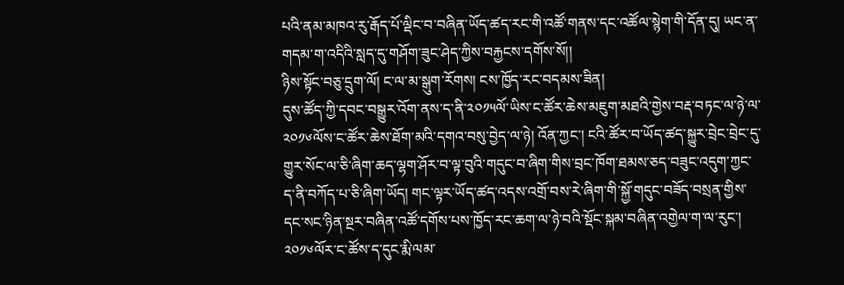པའི་ནམ་མཁའ་རུ་རྒོད་པོ་ལྡིང་བ་བཞིན་ཡོད་ཚད་རང་གི་འཚོ་གནས་དང་འཚོལ་སྙེག་གི་དོན་དུ། ཡང་ན་གདམ་ག་འདིའི་སླད་དུ་གཤོག་ཟུང་ཤེད་ཀྱིས་བརྐྱངས་དགོས་སོ།།
ཉིས་སྟོང་བཅུ་དྲུག་ལོ། ང་ལ་མ་སྒུག་རོགས། ངས་ཁྱོད་རང་བདམས་ཟིན།
དུས་ཚོད་ཀྱི་དབང་བསྒྱུར་འོག་ནས་ད་ནི་༢༠༡༥ལོ་ཡིས་ང་ཚོར་ཆེས་མཇུག་མཐའི་གྱེས་བརྡ་བཏང་ལ་ཉེ་ལ་༢༠༡༦ལོས་ང་ཚོར་ཆེས་ཐོག་མའི་དགའ་བསུ་བྱེད་ལ་ཉེ། འོན་ཀྱང་། ངའི་ཚོར་བ་ཡོད་ཚད་སྐྱུར་བྲེང་བྲེང་དུ་གྱུར་སོང་ལ་ཅི་ཞིག་ཆད་ལྷག་ཤོར་བ་ལྟ་བུའི་གདུང་བ་ཞིག་གིས་བྲང་ཁོག་ཐམས་ཅད་བཟུང་འདུག་ཀྱང་ད་ནི་བཀོད་པ་ཅི་ཞིག་ཡོད། གང་ལྟར་ཡོད་ཚད་འདས་འགྲོ་བས་རེ་ཞིག་གི་སྐྱོ་གདུང་བཟོད་བསྲན་གྱིས་དང་སང་ཉིན་སྔར་བཞིན་འཚོ་དགོས་པས་ཁྱོད་རང་ཆག་ལ་ཉེ་བའི་སྡོང་སྐམ་བཞིན་འགྱེལ་ག་ལ་རུང་། ༢༠༡༦ལོར་ང་ཚོས་ད་དུང་རྨི་ལམ་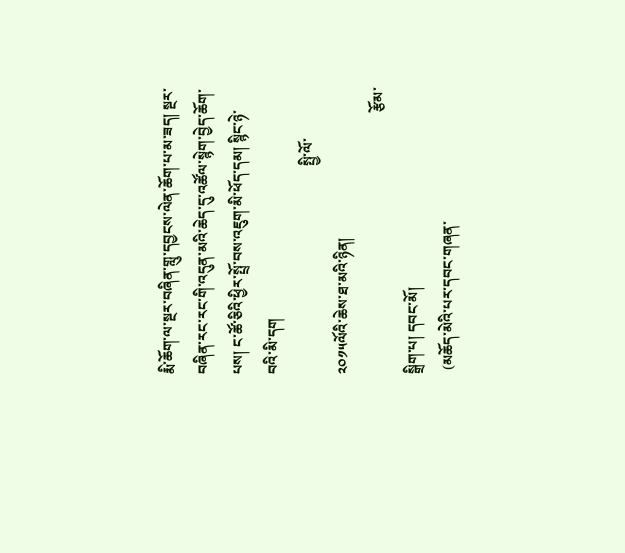རྨི་ཆོག་ལ་སྔར་བཞིན་གླུ་དབྱངས་ལེན་ཆོག་པ་མ་ཟད། སྔར་བཞིན་རང་རང་གི་འདུན་མའི་ཆེད་དུ་འཚོལ་སྙེག་བྱེད་ཆོག་པས། ང་ཚོ་ཅིའི་ཕྱིར་སྤྲོ་བས་འཇུག་མི་ཕོད་དམ། སྙིང་ཉེ་བའི་མི་དག
                                                         སྤྱི་ལོ་༢༠༡༥ལོའི་ཆེས་ཐ་མའི་ཉིན།
                                                                        རྩོམ་སྒྲིག་པ། དབང་མོ།
 (མཆོད་མེའི་པར་དབང་གཞན་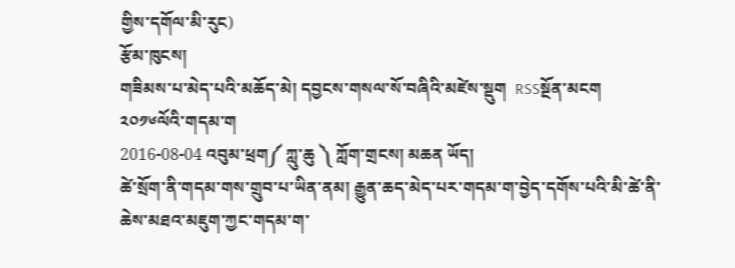གྱིས་དགོལ་མི་རུང)
རྩོམ་ཁུངས།
གཟིམས་པ་མེད་པའི་མཆོད་མེ། དབྱངས་གསལ་སོ་བཞིའི་མཛེས་སྡུག  RSSསྔོན་མངག
༢༠༡༦ལོའི་གདམ་ག
2016-08-04 འབུམ་ཕྲག༼ ཀླུ་ཆུ ༽ ཀློག་གྲངས། མཆན ཡོད།
ཚེ་སྲོག་ནི་གདམ་གས་གྲུབ་པ་ཡིན་ནམ། རྒྱུན་ཆད་མེད་པར་གདམ་ག་བྱེད་དགོས་པའི་མི་ཚེ་ནི་ཆེས་མཐའ་མཇུག་ཀྱང་གདམ་ག་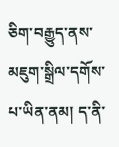ཅིག་བརྒྱུད་ནས་མཇུག་སྒྲིལ་དགོས་པ་ཡིན་ནམ། ད་ནི་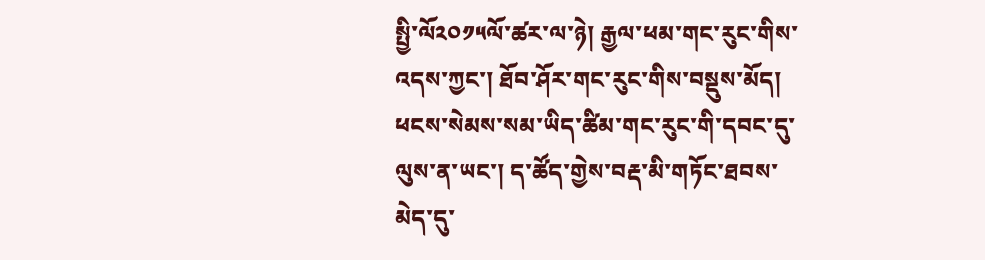སྤྱི་ལོ༢༠༡༥ལོ་ཚར་ལ་ཉེ། རྒྱལ་ཕམ་གང་རུང་གིས་འདས་ཀྱང་། ཐོབ་ཤོར་གང་རུང་གིས་བསྡུས་མོད། ཕངས་སེམས་སམ་ཡིད་ཚིམ་གང་རུང་གི་དབང་དུ་ལུས་ན་ཡང་། ད་ཚོད་གྱེས་བརྡ་མི་གཏོང་ཐབས་མེད་དུ་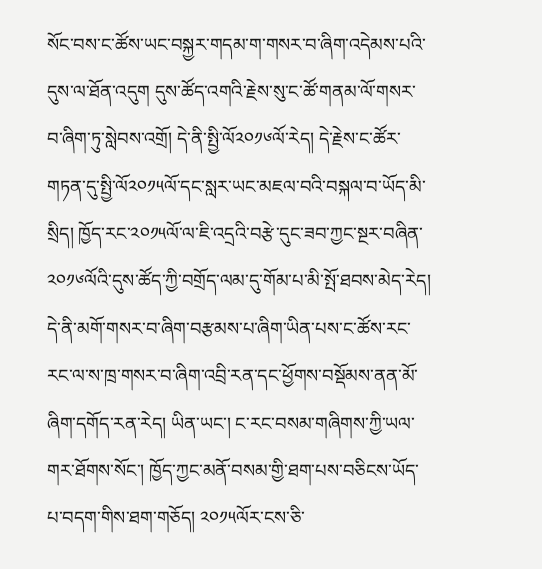སོང་བས་ང་ཚོས་ཡང་བསྐྱར་གདམ་ག་གསར་བ་ཞིག་འདེམས་པའི་དུས་ལ་ཐོན་འདུག དུས་ཚོད་འགའི་རྗེས་སུ་ང་ཚོ་གནམ་ལོ་གསར་བ་ཞིག་ཏུ་སླེབས་འགྲོ། དེ་ནི་སྤྱི་ལོ༢༠༡༦ལོ་རེད། དེ་རྗེས་ང་ཚོར་གཏན་དུ་སྤྱི་ལོ༢༠༡༥ལོ་དང་སླར་ཡང་མཇལ་བའི་བསྐལ་བ་ཡོད་མི་སྲིད། ཁྱོད་རང་༢༠༡༥ལོ་ལ་ཇི་འདྲའི་བརྩེ་དུང་ཟབ་ཀྱང་སྔར་བཞིན་༢༠༡༦ལོའི་དུས་ཚོད་ཀྱི་བགྲོད་ལམ་དུ་གོམ་པ་མི་སྤོ་ཐབས་མེད་རེད། དེ་ནི་མགོ་གསར་བ་ཞིག་བརྩམས་པ་ཞིག་ཡིན་པས་ང་ཚོས་རང་རང་ལ་ས་ཁྲ་གསར་བ་ཞིག་འབྲི་རན་དང་ཕྱོགས་བསྡོམས་ནན་མོ་ཞིག་དགོད་རན་རེད། ཡིན་ཡང་། ང་རང་བསམ་གཞིགས་ཀྱི་ཡལ་གར་ཐོགས་སོང་། ཁྱོད་ཀྱང་མནོ་བསམ་གྱི་ཐག་པས་བཅིངས་ཡོད་པ་བདག་གིས་ཐག་གཅོད། ༢༠༡༥ལོར་ངས་ཅི་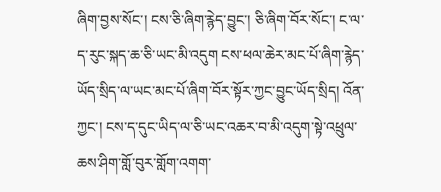ཞིག་བྱས་སོང་། ངས་ཅི་ཞིག་རྙེད་བྱུང་། ཅི་ཞིག་བོར་སོང་། ང་ལ་ད་རུང་སྐད་ཆ་ཅི་ཡང་མི་འདུག ངས་ཕལ་ཆེར་མང་པོ་ཞིག་རྙེད་ཡོད་སྲིད་ལ་ཡང་མང་པོ་ཞིག་བོར་སྟོར་ཀྱང་བྱུང་ཡོད་སྲིད། འོན་ཀྱང་། ངས་ད་དུང་ཡིད་ལ་ཅི་ཡང་འཆར་བ་མི་འདུག་སྟེ་འཕྲུལ་ཆས་ཤིག་གློ་བུར་གློག་འགག་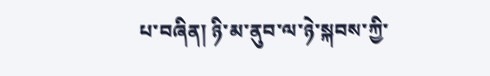པ་བཞིན། ཉི་མ་ནུབ་ལ་ཉེ་སྐབས་ཀྱི་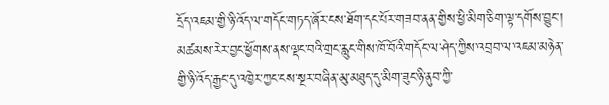དྲོད་འཇམ་གྱི་ཉི་འོད་ལ་གདོང་གཏད་ཞོར་ངས་ཐོག་དང་པོར་གཟབ་ནན་གྱིས་ཕྱི་མིག་ཅིག་ལྟ་དགོས་བྱུང་། མཚམས་རེར་བྱང་ཕྱོགས་ནས་ལྡང་བའི་གྲང་རླུང་གིས་ཁོ་བོའི་གདོང་ལ་ཤེད་ཀྱིས་འབྲབ་ལ་འཇམ་མཉེན་གྱི་ཉི་འོད་རྒྱང་དུ་འཁྱེར་ཀྱང་ངས་སྔར་བཞིན་མུ་མཐུད་དུ་མིག་ཟུང་ཉི་ནུབ་ཀྱི་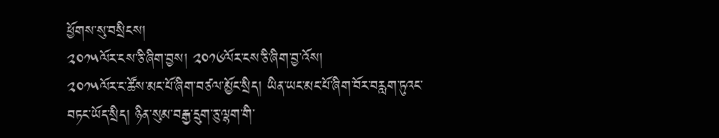ཕྱོགས་སུ་བསྲིངས།
༢༠༡༥ལོར་ངས་ཅི་ཞིག་བྱས། ༢༠༡༦ལོར་ངས་ཅི་ཞིག་བྱ་འོས།
༢༠༡༥ལོར་ང་ཚོས་མང་པོ་ཞིག་བཙལ་མྱོང་སྲིད། ཡིན་ཡང་མང་པོ་ཞིག་བོར་བརླག་ཏུའང་བཏང་ཡོད་སྲིད། ཉིན་སུམ་བརྒྱ་དྲུག་ཅུ་ལྷག་གི་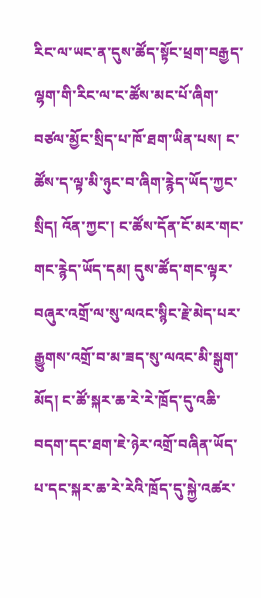རིང་ལ་ཡང་ན་དུས་ཚོད་སྟོང་ཕྲག་བརྒྱད་ལྷག་གི་རིང་ལ་ང་ཚོས་མང་པོ་ཞིག་བཙལ་མྱོང་སྲིད་པ་ཁོ་ཐག་ཡིན་པས། ང་ཚོས་ད་ལྟ་མི་ཉུང་བ་ཞིག་རྙེད་ཡོད་ཀྱང་སྲིད། འོན་ཀྱང་། ང་ཚོས་དོན་ངོ་མར་གང་གང་རྙེད་ཡོད་དམ། དུས་ཚོད་གང་ལྟར་བཞུར་འགྲོ་ལ་སུ་ལའང་སྙིང་རྗེ་མེད་པར་རྒྱུགས་འགྲོ་བ་མ་ཟད་སུ་ལའང་མི་སྒུག་མོད། ང་ཚོ་སྐར་ཆ་རེ་རེ་ཁྲོད་དུ་འཆི་བདག་དང་ཐག་ཇེ་ཉེར་འགྲོ་བཞིན་ཡོད་པ་དང་སྐར་ཆ་རེ་རེའི་ཁྲོད་དུ་སྐྱེ་འཚར་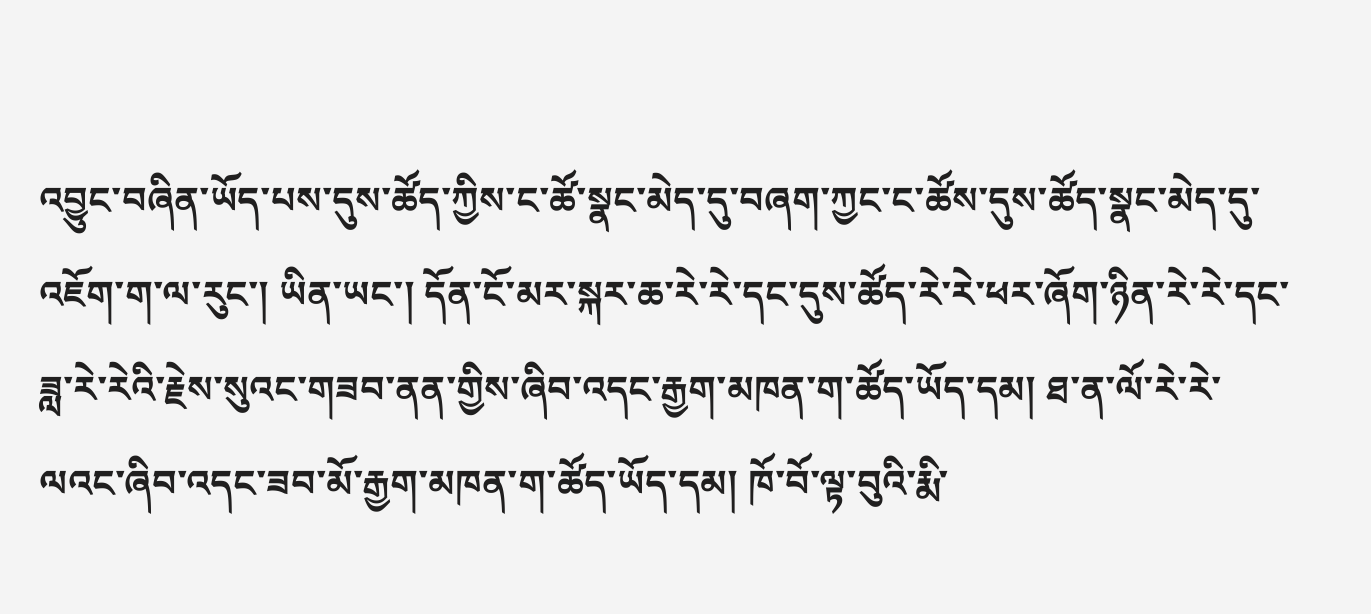འབྱུང་བཞིན་ཡོད་པས་དུས་ཚོད་ཀྱིས་ང་ཚོ་སྣང་མེད་དུ་བཞག་ཀྱང་ང་ཚོས་དུས་ཚོད་སྣང་མེད་དུ་འཇོག་ག་ལ་རུང་། ཡིན་ཡང་། དོན་ངོ་མར་སྐར་ཆ་རེ་རེ་དང་དུས་ཚོད་རེ་རེ་ཕར་ཞོག་ཉིན་རེ་རེ་དང་ཟླ་རེ་རེའི་རྗེས་སུའང་གཟབ་ནན་གྱིས་ཞིབ་འདང་རྒྱག་མཁན་ག་ཚོད་ཡོད་དམ། ཐ་ན་ལོ་རེ་རེ་ལའང་ཞིབ་འདང་ཟབ་མོ་རྒྱག་མཁན་ག་ཚོད་ཡོད་དམ། ཁོ་བོ་ལྟ་བུའི་རྨི་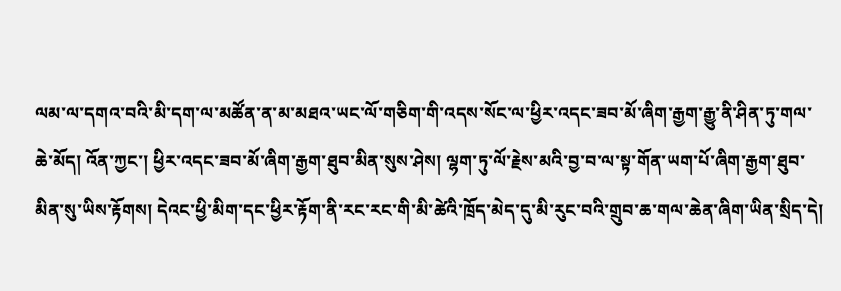ལམ་ལ་དགའ་བའི་མི་དག་ལ་མཚོན་ན་མ་མཐའ་ཡང་ལོ་གཅིག་གི་འདས་སོང་ལ་ཕྱིར་འདང་ཟབ་མོ་ཞིག་རྒྱག་རྒྱུ་ནི་ཤིན་ཏུ་གལ་ཆེ་མོད། འོན་ཀྱང་། ཕྱིར་འདང་ཟབ་མོ་ཞིག་རྒྱག་ཐུབ་མིན་སུས་ཤེས། ལྷག་ཏུ་ལོ་རྗེས་མའི་བྱ་བ་ལ་སྟ་གོན་ཡག་པོ་ཞིག་རྒྱག་ཐུབ་མིན་སུ་ཡིས་རྟོགས། དེའང་ཕྱི་མིག་དང་ཕྱིར་རྟོག་ནི་རང་རང་གི་མི་ཚེའི་ཁྲོད་མེད་དུ་མི་རུང་བའི་གྲུབ་ཆ་གལ་ཆེན་ཞིག་ཡིན་སྲིད་དེ།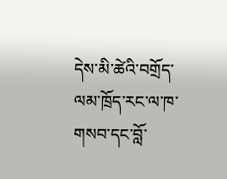དེས་མི་ཚེའི་བགྲོད་ལམ་ཁྲོད་རང་ལ་ཁ་གསབ་དང་བློ་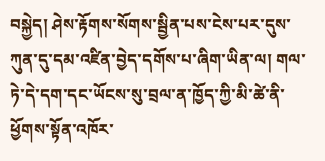བསྐྱེད། ཤེས་རྟོགས་སོགས་སྦྱིན་པས་ངེས་པར་དུས་ཀུན་དུ་དམ་འཛིན་བྱེད་དགོས་པ་ཞིག་ཡིན་ལ། གལ་ཏེ་དེ་དག་དང་ཡོངས་སུ་བྲལ་ན་ཁྱོད་ཀྱི་མི་ཚེ་ནི་ཕྱོགས་སྟོན་འཁོར་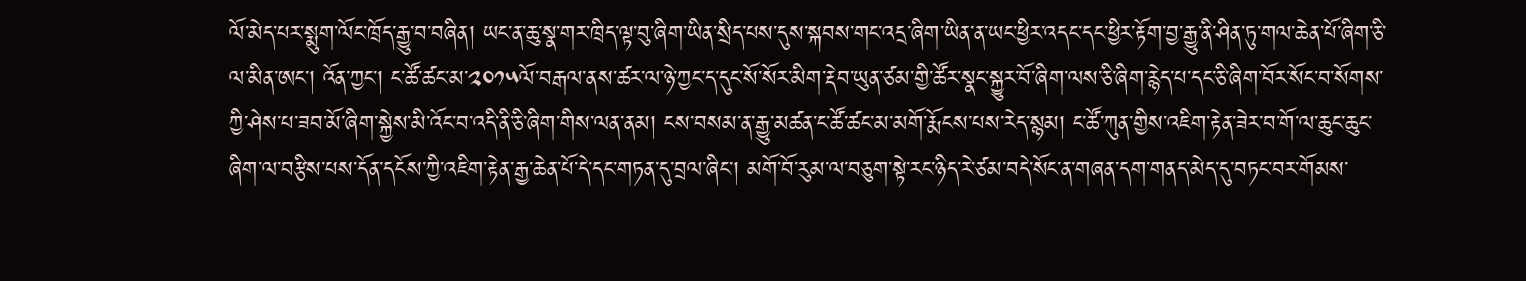ལོ་མེད་པར་སྨུག་ལོང་ཁྲོད་རྒྱུ་བ་བཞིན། ཡང་ན་ཆུ་སྣ་གར་ཁྲིད་ལྟ་བུ་ཞིག་ཡིན་སྲིད་པས་དུས་སྐབས་གང་འདྲ་ཞིག་ཡིན་ན་ཡང་ཕྱིར་འདང་དང་ཕྱིར་རྟོག་བྱ་རྒྱུ་ནི་ཤིན་ཏུ་གལ་ཆེན་པོ་ཞིག་ཅི་ལ་མིན་ཨང་། འོན་ཀྱང་། ང་ཚོ་ཚང་མ་༢༠༡༥ལོ་བརྒལ་ནས་ཚར་ལ་ཉེ་ཀྱང་ད་དུང་སོ་སོར་མིག་རྡེབ་ཡུན་ཙམ་གྱི་ཚོར་སྣང་སྐྱུར་བོ་ཞིག་ལས་ཅི་ཞིག་རྙེད་པ་དང་ཅི་ཞིག་བོར་སོང་བ་སོགས་ཀྱི་ཤེས་པ་ཟབ་མོ་ཞིག་སྐྱེས་མི་འོང་བ་འདི་ནི་ཅི་ཞིག་གིས་ལན་ནམ། ངས་བསམ་ན་རྒྱུ་མཚན་ང་ཚོ་ཚང་མ་མགོ་རྨོངས་པས་རེད་སྙམ། ང་ཚོ་ཀུན་གྱིས་འཇིག་རྟེན་ཟེར་བ་གོ་ལ་ཆུང་ཆུང་ཞིག་ལ་བརྩིས་པས་དོན་དངོས་ཀྱི་འཇིག་རྟེན་རྒྱ་ཆེན་པོ་དེ་དང་གཏན་དུ་བྲལ་ཞིང་། མགོ་བོ་རུམ་ལ་བཅུག་སྟེ་རང་ཉིད་རེ་ཙམ་བདེ་སོང་ན་གཞན་དག་གནད་མེད་དུ་བཏང་བར་གོམས་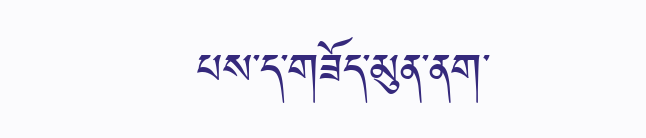པས་ད་གཟོད་མུན་ནག་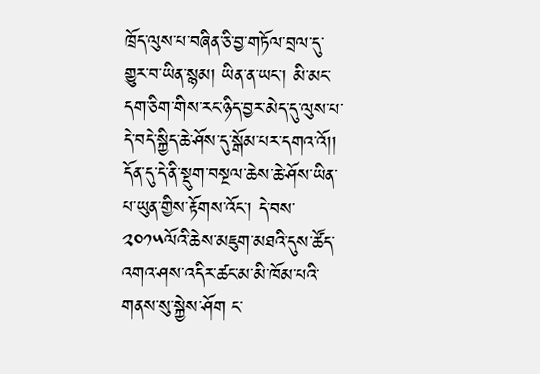ཁྲོད་ལུས་པ་བཞིན་ཅི་བྱ་གཏོལ་བྲལ་དུ་གྱུར་བ་ཡིན་སྙམ། ཡིན་ན་ཡང་། མི་མང་དག་ཅིག་གིས་རང་ཉིད་བྱར་མེད་དུ་ལུས་པ་དེ་བདེ་སྐྱིད་ཆེ་ཤོས་དུ་སྒོམ་པར་དགའ་འོ།། དོན་དུ་དེ་ནི་སྡུག་བསྔལ་ཆེས་ཆེ་ཤོས་ཡིན་པ་ཡུན་གྱིས་རྟོགས་འོང་། དེ་བས་༢༠༡༥ལོའི་ཆེས་མཇུག་མཐའི་དུས་ཚོད་འགའ་ཤས་འདིར་ཚང་མ་མི་ཁོམ་པའི་གནས་སུ་སྐྱེས་ཤོག ང་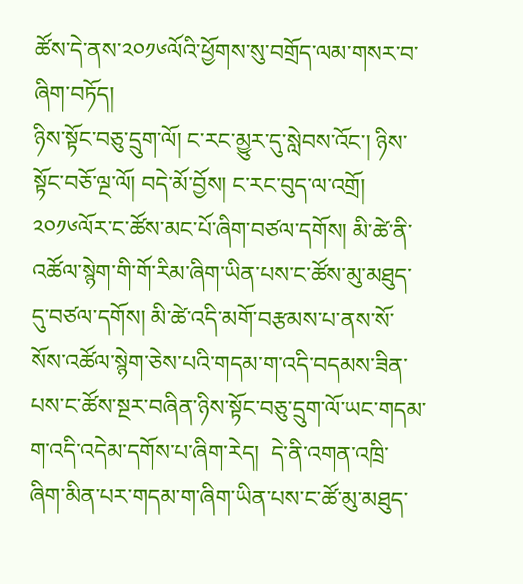ཚོས་དེ་ནས་༢༠༡༦ལོའི་ཕྱོགས་སུ་བགྲོད་ལམ་གསར་བ་ཞིག་བཏོད།
ཉིས་སྟོང་བཅུ་དྲུག་ལོ། ང་རང་མྱུར་དུ་སླེབས་འོང་། ཉིས་སྟོང་བཅོ་ལྔ་ལོ། བདེ་མོ་བྱོས། ང་རང་བུད་ལ་འགྲོ།
༢༠༡༦ལོར་ང་ཚོས་མང་པོ་ཞིག་བཙལ་དགོས། མི་ཚེ་ནི་འཚོལ་སྙེག་གི་གོ་རིམ་ཞིག་ཡིན་པས་ང་ཚོས་མུ་མཐུད་དུ་བཙལ་དགོས། མི་ཚེ་འདི་མགོ་བརྩམས་པ་ནས་སོ་སོས་འཚོལ་སྙེག་ཅེས་པའི་གདམ་ག་འདི་བདམས་ཟིན་པས་ང་ཚོས་སྔར་བཞིན་ཉིས་སྟོང་བཅུ་དྲུག་ལོ་ཡང་གདམ་ག་འདི་འདེམ་དགོས་པ་ཞིག་རེད།  དེ་ནི་འགན་འཁྲི་ཞིག་མིན་པར་གདམ་ག་ཞིག་ཡིན་པས་ང་ཚོ་མུ་མཐུད་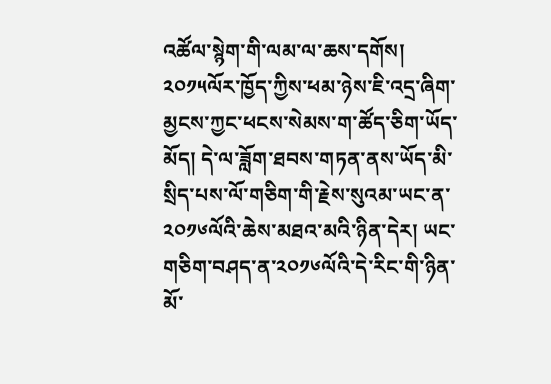འཚོལ་སྙེག་གི་ལམ་ལ་ཆས་དགོས། ༢༠༡༥ལོར་ཁྱོད་ཀྱིས་ཕམ་ཉེས་ཇི་འདྲ་ཞིག་མྱངས་ཀྱང་ཕངས་སེམས་ག་ཚོད་ཅིག་ཡོད་མོད། དེ་ལ་ཟློག་ཐབས་གཏན་ནས་ཡོད་མི་སྲིད་པས་ལོ་གཅིག་གི་རྗེས་སུའམ་ཡང་ན་༢༠༡༦ལོའི་ཆེས་མཐའ་མའི་ཉིན་དེར། ཡང་གཅིག་བཤད་ན་༢༠༡༦ལོའི་དེ་རིང་གི་ཉིན་མོ་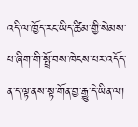འདི་ལ་ཁྱོད་རང་ཡིད་ཚིམ་གྱི་སེམས་པ་ཞིག་གི་སྤྲོ་བས་ཁེངས་པར་འདོད་ན་ད་ལྟ་ནས་སྟ་གོན་བྱ་རྒྱུ་དེ་ཡིན་ལ།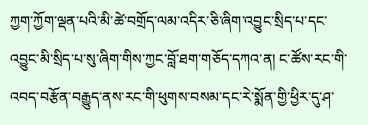ཀྱག་ཀྱོག་ལྡན་པའི་མི་ཚེ་བགྲོད་ལམ་འདིར་ཅི་ཞིག་འབྱུང་སྲིད་པ་དང་འབྱུང་མི་སྲིད་པ་སུ་ཞིག་གིས་ཀྱང་བློ་ཐག་གཅོད་དཀའ་ན། ང་ཚོས་རང་གི་འབད་བརྩོན་བརྒྱུད་ནས་རང་གི་ཕུགས་བསམ་དང་རེ་སྨོན་གྱི་ཕྱིར་དུ་ཤ་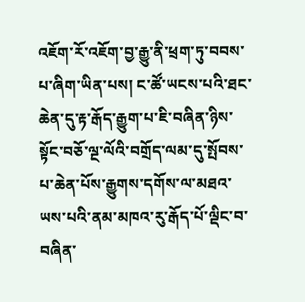འཇོག་རོ་འཇོག་བྱ་རྒྱུ་ནི་ཕྲག་ཏུ་བབས་པ་ཞིག་ཡིན་པས། ང་ཚོ་ཡངས་པའི་ཐང་ཆེན་དུ་རྟ་རྒོད་རྒྱུག་པ་ཇི་བཞིན་ཉིས་སྟོང་བཅོ་ལྔ་ལོའི་བགྲོད་ལམ་དུ་སྤོབས་པ་ཆེན་པོས་རྒྱུགས་དགོས་ལ་མཐའ་ཡས་པའི་ནམ་མཁའ་རུ་རྒོད་པོ་ལྡིང་བ་བཞིན་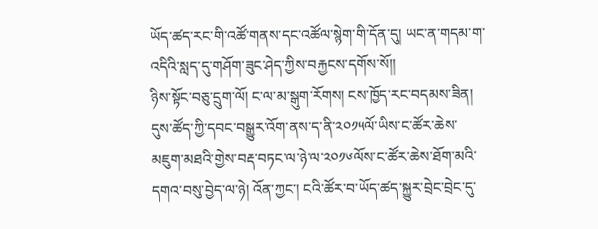ཡོད་ཚད་རང་གི་འཚོ་གནས་དང་འཚོལ་སྙེག་གི་དོན་དུ། ཡང་ན་གདམ་ག་འདིའི་སླད་དུ་གཤོག་ཟུང་ཤེད་ཀྱིས་བརྐྱངས་དགོས་སོ།།
ཉིས་སྟོང་བཅུ་དྲུག་ལོ། ང་ལ་མ་སྒུག་རོགས། ངས་ཁྱོད་རང་བདམས་ཟིན།
དུས་ཚོད་ཀྱི་དབང་བསྒྱུར་འོག་ནས་ད་ནི་༢༠༡༥ལོ་ཡིས་ང་ཚོར་ཆེས་མཇུག་མཐའི་གྱེས་བརྡ་བཏང་ལ་ཉེ་ལ་༢༠༡༦ལོས་ང་ཚོར་ཆེས་ཐོག་མའི་དགའ་བསུ་བྱེད་ལ་ཉེ། འོན་ཀྱང་། ངའི་ཚོར་བ་ཡོད་ཚད་སྐྱུར་བྲེང་བྲེང་དུ་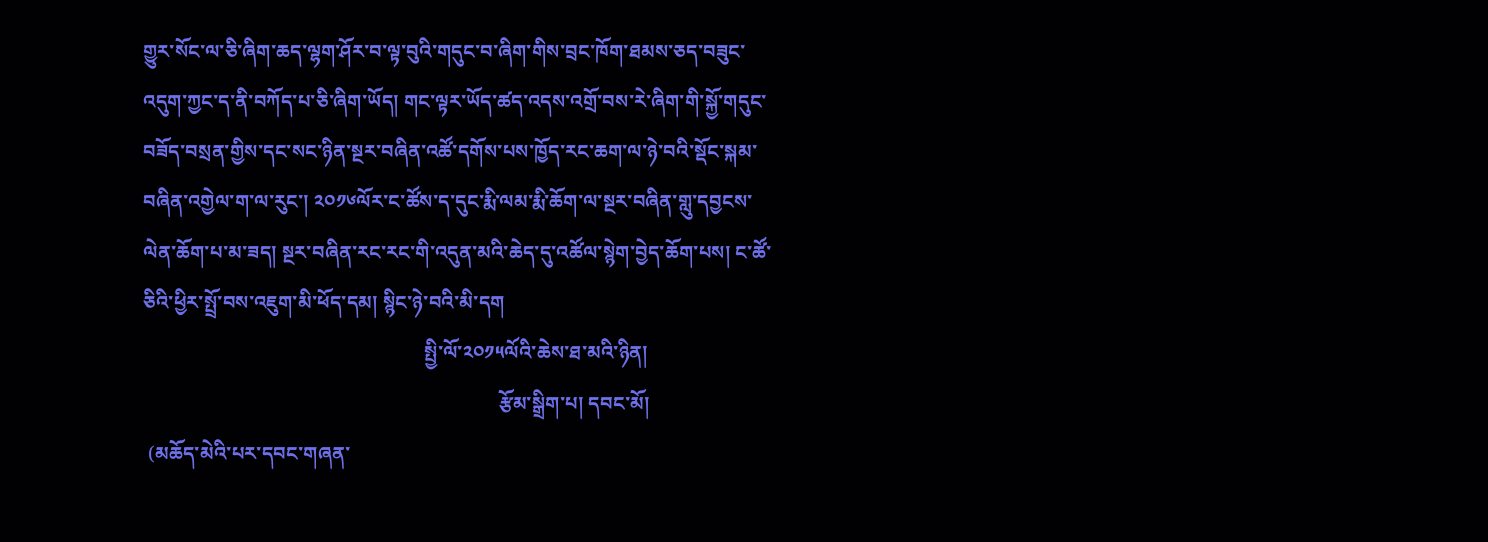གྱུར་སོང་ལ་ཅི་ཞིག་ཆད་ལྷག་ཤོར་བ་ལྟ་བུའི་གདུང་བ་ཞིག་གིས་བྲང་ཁོག་ཐམས་ཅད་བཟུང་འདུག་ཀྱང་ད་ནི་བཀོད་པ་ཅི་ཞིག་ཡོད། གང་ལྟར་ཡོད་ཚད་འདས་འགྲོ་བས་རེ་ཞིག་གི་སྐྱོ་གདུང་བཟོད་བསྲན་གྱིས་དང་སང་ཉིན་སྔར་བཞིན་འཚོ་དགོས་པས་ཁྱོད་རང་ཆག་ལ་ཉེ་བའི་སྡོང་སྐམ་བཞིན་འགྱེལ་ག་ལ་རུང་། ༢༠༡༦ལོར་ང་ཚོས་ད་དུང་རྨི་ལམ་རྨི་ཆོག་ལ་སྔར་བཞིན་གླུ་དབྱངས་ལེན་ཆོག་པ་མ་ཟད། སྔར་བཞིན་རང་རང་གི་འདུན་མའི་ཆེད་དུ་འཚོལ་སྙེག་བྱེད་ཆོག་པས། ང་ཚོ་ཅིའི་ཕྱིར་སྤྲོ་བས་འཇུག་མི་ཕོད་དམ། སྙིང་ཉེ་བའི་མི་དག
                                                         སྤྱི་ལོ་༢༠༡༥ལོའི་ཆེས་ཐ་མའི་ཉིན།
                                                                        རྩོམ་སྒྲིག་པ། དབང་མོ།
 (མཆོད་མེའི་པར་དབང་གཞན་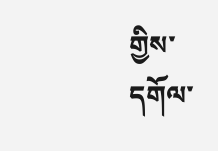གྱིས་དགོལ་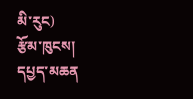མི་རུང)
རྩོམ་ཁུངས།
དཔྱད་མཆན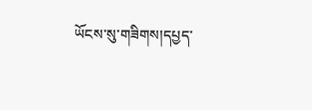ཡོངས་སུ་གཟིགས།དཔྱད་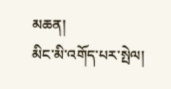མཆན།
མིང་མི་འགོད་པར་སྤེལ།